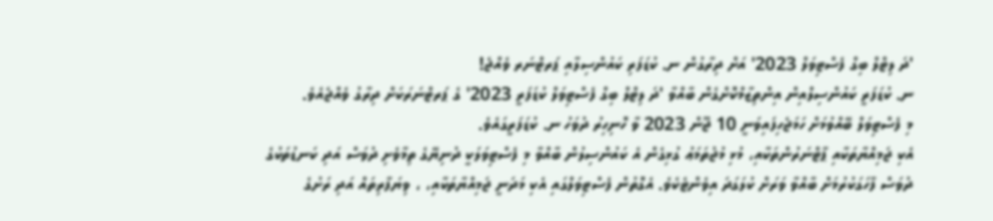'ދަ ލިޓްލް ބިގް ފެސްޓިވަލް 2023' އަށް ދިރާގުން ނ. ކުޑަފަރި ކައުންސިލާއި ޕަރޓްނަރ ވެއްޖެ!
ނ. ކުޑަފަރީ ކައުންސިލްއިން އިންތިޒާމްކޮށްގެން ބާއްވާ 'ދަ ލިޓްލް ބިގް ފެސްޓިވަލް ކުޑަފަރީ 2023' ގެ ޕަރޓްނަރަކަށް ދިރާގު ވެއްޖެއެވެ.
މި ފެސްޓިވަލް ބޭއްވުމަށް ހަމަޖެހިފައިވަނީ 10 ޖޫން 2023 ވާ ހޮނިހިރު ދުވަހު ނ. ކުޑަފަރީގައެވެ.
އެކި ޖަމިއްޔާތަކާއި ޕާޓްނަރުންތަކާއި، މުޅި މުޖުތަމަޢު ގުޅިގެން އެ ކައުންސިލުން ބާއްވާ މި ފެސްޓިވަލަކީ ދުނިޔޭގެ ތިމާވެށި ދުވަސް އަދި ކަނޑުތަކުގެ ދުވަސް ފާހަގަކުރުމަށް ބާއްވާ ވަރަށް ކުލަގަދަ އިވެންޓެކެވެ. އެގޮތުން ފެސްޓިވަލްގައި އެކި މަދަނީ ޖަމިއްޔާތަކާއި، ، ވިޔަފާރިތައް އަދި ރަށުގެ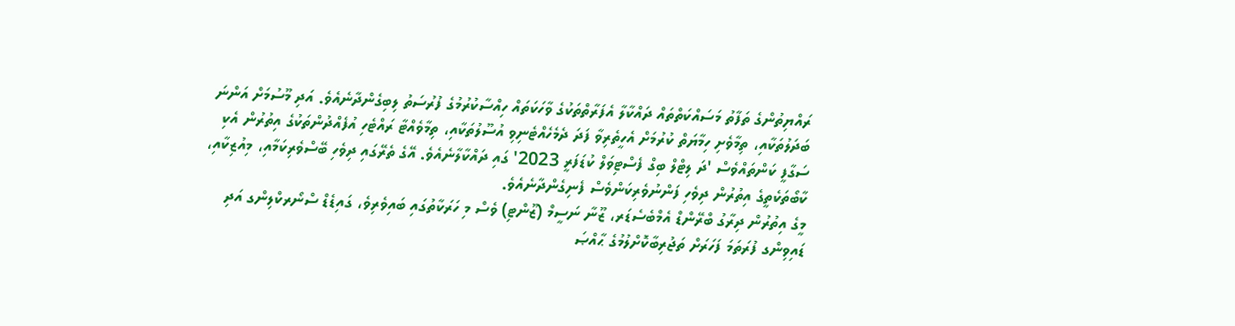ރައްޔިތުންގެ ތަފާތު މަސައްކަތްތައް ދައްކާލާ އެފަރާތްތަކުގެ ވާހަކަތައް ހިއްސާކުރުމުގެ ފުރުސަތު ލިބިގެންދާނެއެވެ. އަދި މޫސުމަށް އަންނަ ބަދަލުތަކާއި، ތިމާވެށި ހިމާޔަތް ކުރުމަށް އެހީތެރިވާ ފަދަ ދެމެހެއްޓެނިވި އުސޫލުތަކާއި، ތިމާވެއްޓާ ރައްޓެހި އުފެއްދުންތަކުގެ އިތުރުން އެކި ސަގާފީ ކަންތައްވެސް 'ދަ ލިޓްލް ބިގް ފެސްޓިވަލް ކުޑަފަރީ 2023' ގައި ދައްކާލާނެއެވެ. އޭގެ ތެރޭގައި ދިވެހި ބޭސްވެރިކަމާއި، މިއުޒިކާއި، ކާބޯތަކެތީގެ އިތުރުން ދިވެހި ފަންނުވެރިކަންވެސް ފެނިގެންދާނެއެވެ.
މީގެ އިތުރުން ދިރާގު ބްރޭންޑް އެމްބެސެޑަރ، ޒޫނާ ނަސީމް (ޒޫންޓި) ވެސް މި ހަރަކާތުގައި ބައިވެރިވެ، ގައިޑެޑް ސްނޯރކްލިންގ އަދި ޑައިވިންގ ފުރަތަމަ ފަހަރަށް ތަޖުރިބާކޮށްލުމުގެ ޙާއްޞަ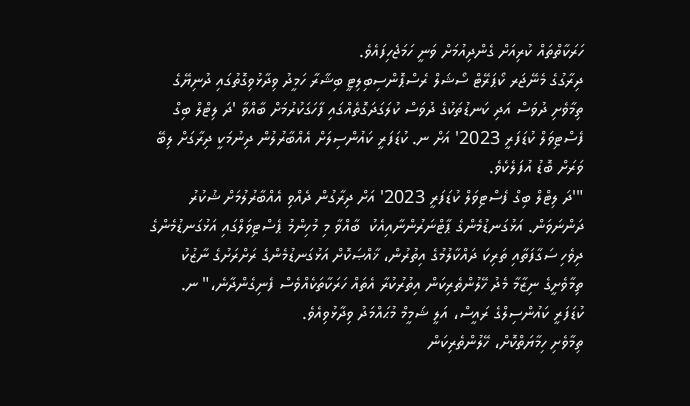ހަރަކާތްތައް ކުރިއަށް ގެންދިއުމަށް ވަނީ ހަމަޖެހިފައެވެ.
ދިރާގުގެ މެނޭޖަރ ކޯޕަރޭޓް ސޯޝަލް ރެސްޕޮންސިބިލިޓީ ބިޝާރާ ހަމީދު ވިދާޅުވިގޮތުގައި ދުނިޔޭގެ ތިމާވެށި ދުވަސް އަދި ކަނޑުތަކުގެ ދުވަސް ކުލަގަދަގޮތެއްގައި ފާހަގަކުރުމަށް ބާއްވާ 'ދަ ލިޓްލް ބިގް ފެސްޓިވަލް ކުޑަފަރީ 2023' އަށް ނ. ކުޑަފަރީ ކައުންސިލަށް އެއްބާރުލުން ދިނުމަކީ ދިރާގަށް ލިބޭ ވަރަށް ބޮޑު އުފަލެކެވެ.
"'ދަ ލިޓްލް ބިގް ފެސްޓިވަލް ކުޑަފަރީ 2023' އަށް ދިރާގުން ދެއްވި އެއްބާރުލުމަށް ޝުކުރު ދަންނަވަން. އަޅުގަނޑުމެންގެ ޕާޓްނަރުންނާއިއެކު  ބާއްވާ މި މުހިންމު ޕެސްޓިވަލްގައި އަޅުގަނޑުމެންގެ ދިވެހި ސަގާފަތާއި ތަރިކަ ދައްކާލުމުގެ އިތުރުން، ޚާއްޞަކޮށް އަޅުގަނޑުމެންގެ ރަށްރަށުގެ ނާޒުކު ތިމާވެށީގެ ނިޒާމާ މެދު ހޭލުންތެރިކަން އިތުރުކުރާ އެތައް ހަރަކާތަކެއްވެސް ފެނިގެންދާނެ،" ނ. ކުޑަފަރީ ކައުންސިލްގެ ރައީސް، އަލީ ޝަމީމް މުޙައްމަދު ވިދާޅުވިއެވެ.
ތިމާވެށި ހިމާޔަތްކޮށް، ހޭލުންތެރިކަން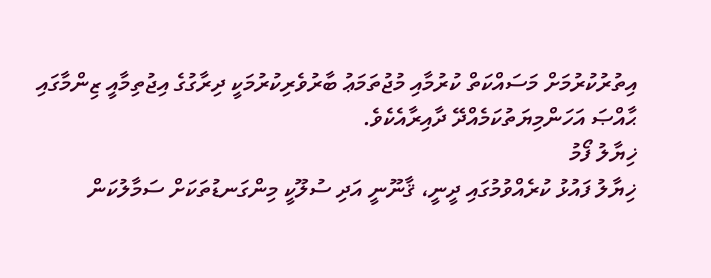އިތުރުކުރުމަށް މަސައްކަތް ކުރުމާއި މުޖުތަމަޢު ބާރުވެރިކުރުމަކީ ދިރާގުގެ އިޖުތިމާއީ ޒިންމާގައި ޙާއްޞަ އަހަންމިޔަތުކަމެއްދޭ ދާއިރާއެކެވެ.
ޚިޔާލު ފޯމު
ޚިޔާލު ފައުޅު ކުރެއްވުމުގައި ދީނީ، ޤާނޫނީ އަދި ސުލޫކީ މިންގަނޑުތަކަށް ސަމާލުކަން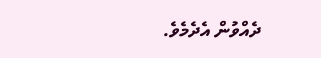ދެއްވުން އެދެމެވެ.